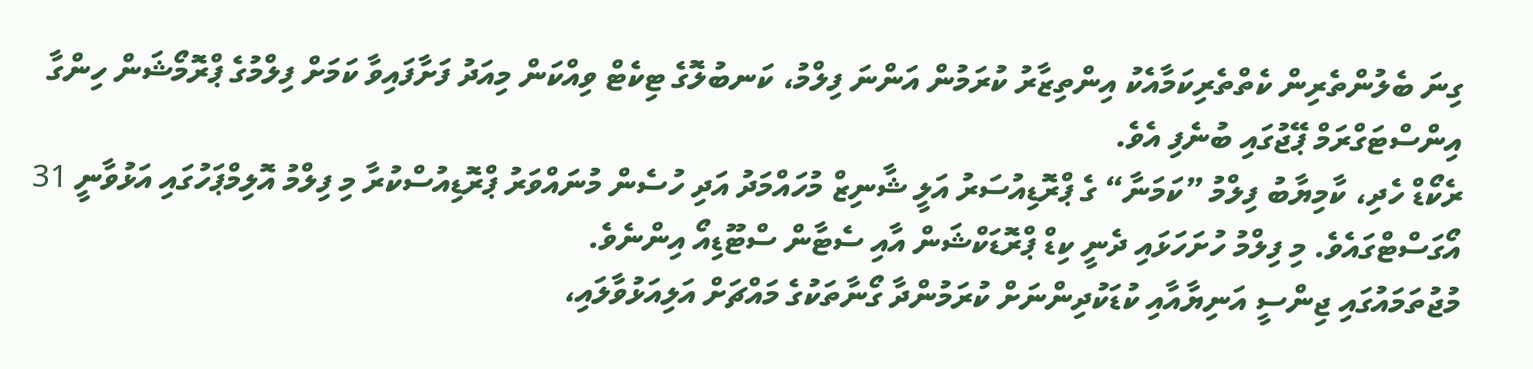ގިނަ ބެލުންތެރިން ކެތްތެރިކަމާއެކު އިންތިޒާރު ކުރަމުން އަންނަ ފިލްމު، ކަނބުލޮގެ ޓިކެޓް ވިއްކަން މިއަދު ފަށާފައިވާ ކަމަށް ފިލްމުގެ ޕްރޮމޯޝަން ހިންގާ އިންސްޓަގްރަމް ޕޭޖުގައި ބުނެފި އެވެ.
ރެކޯޑް ހެދި، ކާމިޔާބު ފިލްމު ”ކަމަނާ“ ގެ ޕްރޮޑިއުސަރު އަލީ ޝާނިޒް މުހައްމަދު އަދި ހުސެން މުނައްވަރު ޕްރޮޑިއުސްކުރާ މި ފިލްމު އޮލިމްޕަހުގައި އަޅުވާނީ 31 އޯގަސްޓްގައެވެ. މި ފިލްމު ހުށަހަޅައި ދެނީ ކިޑް ޕްރޮޑަކްޝަން އާއި ސެޓާން ސްޓޫޑިއޯ އިންނެވެ.
މުޖުތަމައުގައި ޖިންސީ އަނިޔާއާއި ކުޑަކުދިންނަށް ކުރަމުންދާ ގޯނާތަކުގެ މައްޗަށް އަލިއަޅުވާލައި،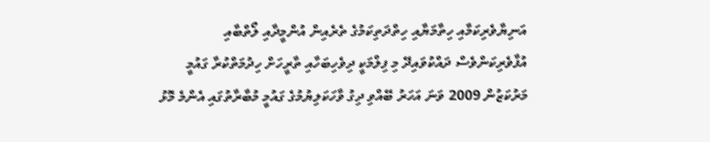އަނިޔާވެރިކަމާއި ހިތާމަޔާއި ހިތްދަތިކަމުގެ ތެރެއިން އުންމީދާއި ލޯތްބާއި އުފާވެރިކަންވެސް ދައްކުވައިދޭ މި ފިލްމަކީ ދިވެހިބަހާއި ތާރީހަށް ހިދުމަތްކުރާ ގައުމީ މަރުކަޒުން 2009 ވަނަ އަހަރު ބޭއްވި ދިގު ވާހަކަލިޔުމުގެ ގައުމީ މުބާރާތުގައި އެންމެ މޮޅު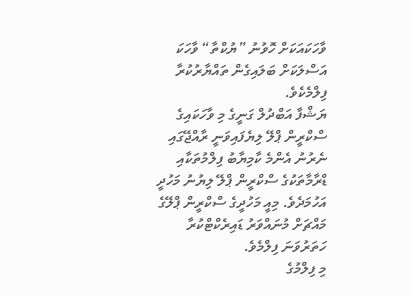ވާހަކައަކަށް ހޮވުނު ”ޔުކްތާ“ ވާހަކަ އަސްލަކަށް ބަލައިގެން ތައްޔާރުކުރާ ފިލްމެކެވެ.
ޔަޝްފާ އަބްދުލް ގަނީގެ މި ވާހަކައިގެ ސްކްރީން ޕްލޭ ލިޔެފައިވަނީ ރާއްޖޭގައި ނެރުނު އެންމެ ކާމިޔާބު ފިލްމުތަކާއި ޑްރާމާތަކުގެ ސްކްރީން ޕްލޭ ލިޔުނު މަހުދީ އަހުމަދެވެ. މިއީ މަހުދީގެ ސްކްރީން ޕްލޭގެ މައްޗަށް މުނައްވަރު ޑައިރެކްޓްކުރާ ހަތަރުވަނަ ފިލްމެވެ.
މި ފިލްމުގެ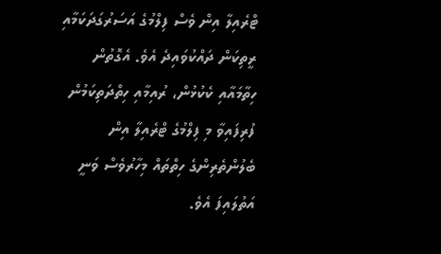ޓްރެއިލާ އިން ވެސް ފިލްމުގެ އަސަރުގަދަކަމާއި ރީތިކަން ދައްކުވައިދެ އެވެ. އެގޮތުން ހިތާމައާއި ކެކުޅުން، ރުއިމާއި ހިތްދަތިކަމުން ފުރިފައިވާ މި ފިލްމުގެ ޓްރެއިލާ އިން ބެލުންތެރިންގެ ހިތްތައް މިހާރުވެސް ވަނީ އަތުލައިފަ އެވެ.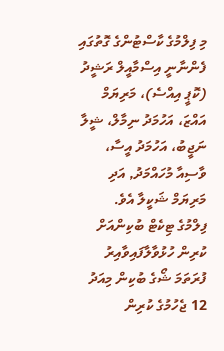މި ފިލްމުގެ ކާސްޓުންގެ ގޮތުގައި ފެންނާނީ އިސްމާއީލް ރަޝީދު (ކޮޕީ އިއްސެ)، މަރިޔަމް އައްޒަ، އަހުމަދު ނިމާލް، ޝީލާ ނަޖީބު، އަހުމަދު އީސާ، ވާސިއާ މުހައްމަދު, އަދި މަރިޔަމް ޝަކީލާ އެވެ.
ފިލްމުގެ ޓިކެޓް ބުކިންއަށް ކުރިން ހުޅުވާލާފައިވާއިރު ފުރަތަމަ ޝޯގެ ބުކިން މިއަދު 12 ޖެހުމުގެ ކުރިން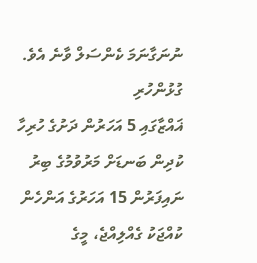ނުނަގާނަމަ ކެންސަލް ވާނެ އެވެ.
ގުޅުންހުރި
ޣައްޒާގައި 5 އަހަރުން ދަށުގެ ހުރިހާ ކުދިން ބަނޑަށް މަރުވުމުގެ ބިރު
ނައިފަރުން 15 އަހަރުގެ އަންހެން ކުއްޖަކު ގެއްލިއްޖެ، މީގެ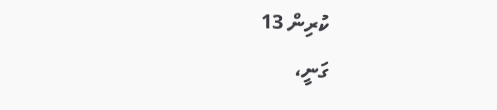ކުރިން 13
ގަނީ،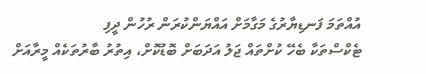އުއްތަމަ ފަނޑިޔާރުގެ މަގާމަށް އައްޔަންކުރަން ރުހުން ދީފި
ޓެކްސްތަކާ ބެހޭ ކުށްތައް ޖަލު އަދަބަށް ބޮޑުކޮށް، އިތުރު ބާރުތަކެއް މީރާއަށް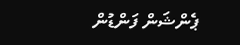ޕެންޝަން ފަންޑުން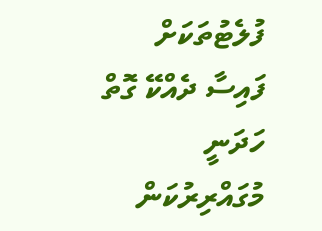ފުލެޓުތަކަށް ފައިސާ ދެއްކޭ ގޮތް ހަދަނީ
މުގައްރިރުކަން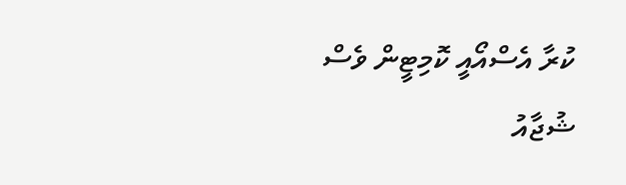ކުރާ އެސްއޯއީ ކޮމިޓީން ވެސް ޝުޖާއު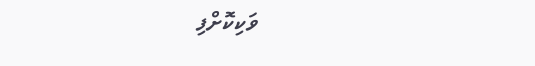ވަކިކޮށްފި